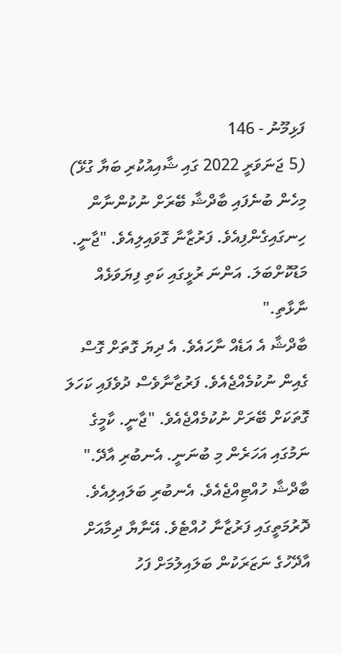ފަޅިމޫނު - 146
(5 ޖަނަވަރީ 2022 ގައި ޝާއިއުކުރި ބަޔާ ގުޅޭ)
މިހެން ބުނެފައި ބާދްޝާ ބޭރަށް ނުކުންނާން ހިނގައިގެންފިއެވެ. ފަރުޒާނާ ގޮވައިލިއެވެ. "ޖާނީ. މަޑުކޮށްބަލަ. އަންނަ ރުޅީގައި ކަތި ފިޔަވަޅެއް ނާޅާތި."
ބާދްޝާ އެ އަޑެއް ނާހައެވެ. އެ ދިޔަ ގޮތަށް ގޮސް ގެއިން ނުކުމެއްޖެއެވެ. ފަރުޒާނާވެސް ދުވެފައި ކަހަލަ ގޮތަކަށް ބޭރަށް ނުކުމެއްޖެއެވެ. "ޖާނީ. ކާމީގެ ނަމުގައި އަހަރެން މި ބުނަނީ. އެނބުރި އާދޭ."
ބާދްޝާ ހުއްޓިއްޖެއެވެ. އެނބުރި ބަލައިލިއެވެ. ދޮރުމަތީގައި ފަރުޒާނާ ހުއްޓެވެ. އޭނާޔާ ދިމާއަށް އާދޭހުގެ ނަޒަރަކުން ބަލައިލުމަށް ފަހު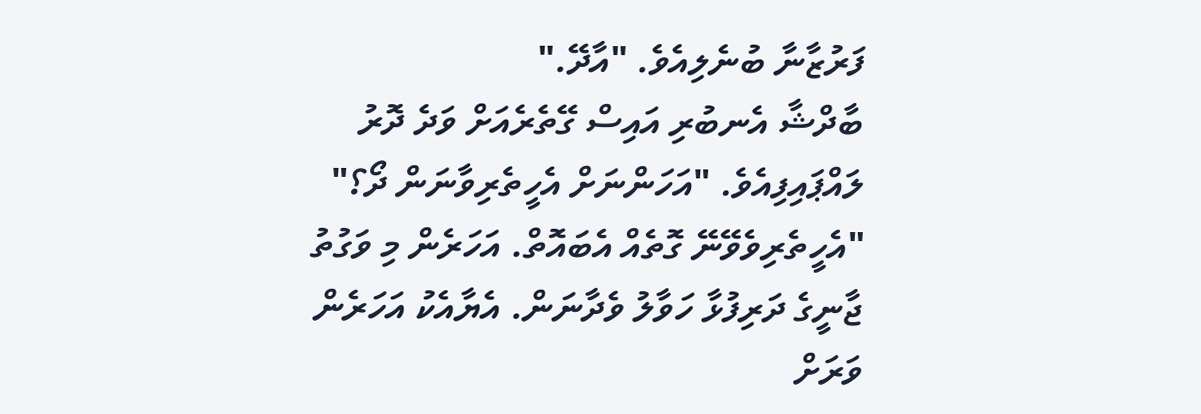ފަރުޒާނާ ބުނެލިއެވެ. "އާދޭ."
ބާދްޝާ އެނބުރި އައިސް ގޭތެރެއަށް ވަދެ ދޮރު ލައްޕައިފިއެވެ. "އަހަންނަށް އެހީތެރިވާނަން ދޯ؟"
"އެހީތެރިވެވޭނޭ ގޮތެއް އެބައޮތް. އަހަރެން މި ވަގުތު ޖާނީގެ ދަރިފުޅާ ހަވާލު ވެދާނަން. އެޔާއެކު އަހަރެން ވަރަށް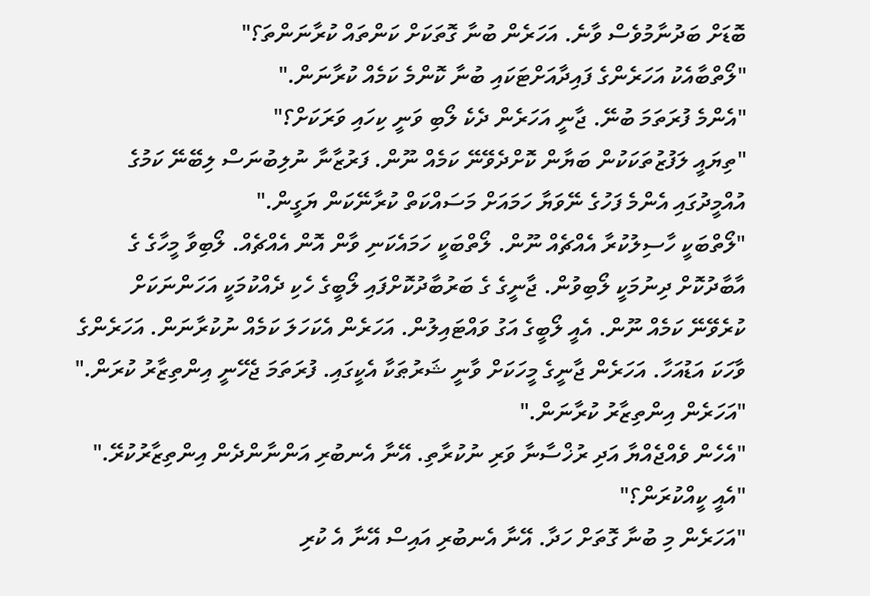ބޮޑަށް ބަދުނާމުވެސް ވާނެ. އަހަރެން ބުނާ ގޮތަކަށް ކަންތައް ކުރާނަންތަ؟"
"ލޯތްބާއެކު އަހަރެންގެ ފައިދާއަށްޓަކައި ބުނާ ކޮންމެ ކަމެއް ކުރާނަން."
"އެންމެ ފުރަތަމަ ބުނޭ. ޖާނީ އަހަރެން ދެކެ ލޯބި ވަނީ ކިހައި ވަރަކަށް؟"
"ތިޔައީ ލަފުޒުތަކަކުން ބަޔާން ކޮށްދެވޭނޭ ކަމެއް ނޫން. ފަރުޒާނާ ނުލިބުނަސް ލިބޭނޭ ކަމުގެ އުއްމީދުގައި އެންމެ ފަހުގެ ނޭވަޔާ ހަމައަށް މަސައްކަތް ކުރާނޭކަން ޔަގީން."
"ލޯތްބަކީ ހާސިލުކުރާ އެއްޗެއް ނޫން. ލޯތްބަކީ ހަމައެކަނި ވާން އޮން އެއްޗެއް. ލޯބިވާ މީހާގެ ގެ އާބާދުކޮށް ދިނުމަކީ ލޯބިވުން. ޖާނީގެ ގެ ބަރުބާދުކޮށްފައި ލޯބީގެ ހެކި ދެއްކުމަކީ އަހަންނަކަށް ކުރެވޭނޭ ކަމެއް ނޫން. އެއީ ލޯބީގެ އަގު ވައްޓައިލުން. އަހަރެން އެކަހަލަ ކަމެއް ނުކުރާނަން. އަހަރެންގެ ވާހަކަ އަޑުއަހާ. އަހަރެން ޖާނީގެ މީހަކަށް ވާނީ ޝަރުޠަކާ އެކީގައި. ފުރަތަމަ ޖެހޭނީ އިންތިޒާރު ކުރަން."
"އަހަރެން އިންތިޒާރު ކުރާނަން."
"އެހެން ވެއްޖެއްޔާ އަދި ރުޚްސާނާ ވަރި ނުކުރާތި. އޭނާ އެނބުރި އަންނާންދެން އިންތިޒާރުކުރޭ."
"އެއީ ކީއްކުރަން؟"
"އަހަރެން މި ބުނާ ގޮތަށް ހަދާ. އޭނާ އެނބުރި އައިސް އޭނާ އެ ކުރި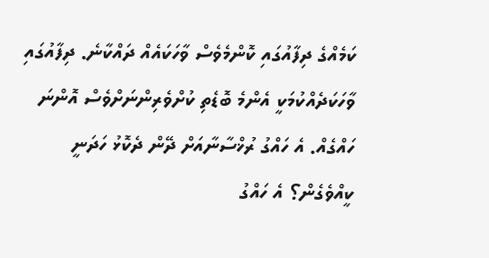ކަމެއްގެ ދިފާއުގައި ކޮންމެވެސް ވާހަކައެއް ދައްކާނެ. ދިފާއުގައި ވާހަކަދެއްކުމަކީ އެންމެ ބޮޑެތި ކުށްވެރިންނަށްވެސް އޮންނަ ހައްގެއް. އެ ހައްގު ރުޚްސާނާއަށް ދޭން ދެކޮޅު ހަދަނީ ކީއްވެގެން؟ އެ ހައްގު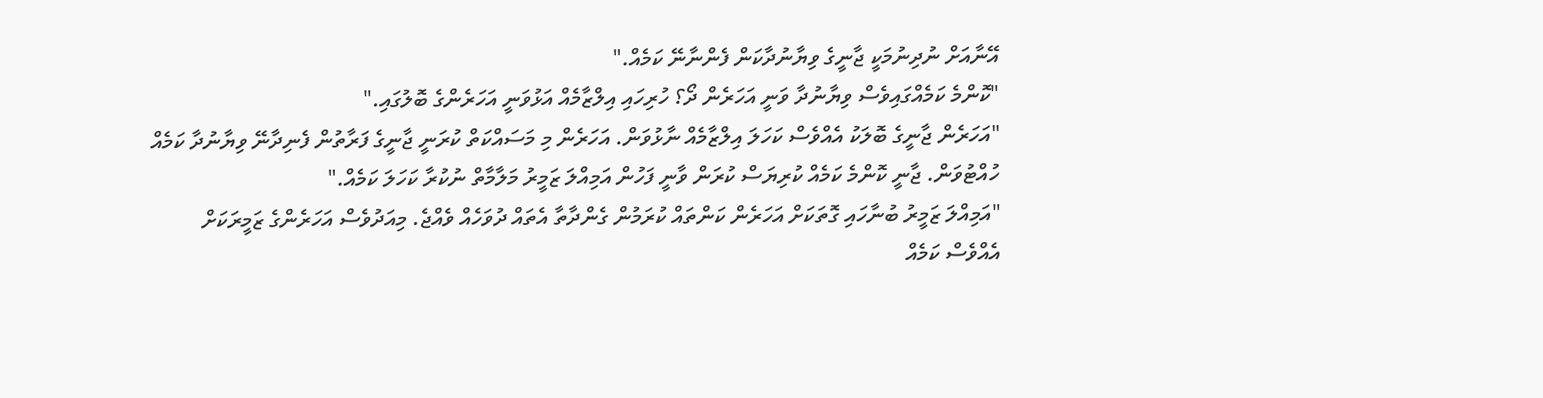އޭނާއަށް ނުދިނުމަކީ ޖާނީގެ ވިޔާނުދާކަން ފެންނާނޭ ކަމެއް."
"ކޮންމެ ކަމެއްގައިވެސް ވިޔާނުދާ ވަނީ އަހަރެން ދޯ؟ ހުރިހައި އިލްޒާމެއް އަޅުވަނީ އަހަރެންގެ ބޮލުގައި."
"އަހަރެން ޖާނީގެ ބޮލަކު އެއްވެސް ކަހަލަ އިލްޒާމެއް ނާޅުވަން. އަހަރެން މި މަސައްކަތް ކުރަނީ ޖާނީގެ ފަރާތުން ފެނިދާނޭ ވިޔާނުދާ ކަމެއް ހުއްޓުވަން. ޖާނީ ކޮންމެ ކަމެއް ކުރިޔަސް ކުރަން ވާނީ ފަހުން އަމިއްލަ ޒަމީރު މަލާމާތް ނުކުރާ ކަހަލަ ކަމެއް."
"އަމިއްލަ ޒަމީރު ބުނާހައި ގޮތަކަށް އަހަރެން ކަންތައް ކުރަމުން ގެންދާތާ އެތައް ދުވަހެއް ވެއްޖެ. މިއަދުވެސް އަހަރެންގެ ޒަމީރަކަށް އެއްވެސް ކަމެއް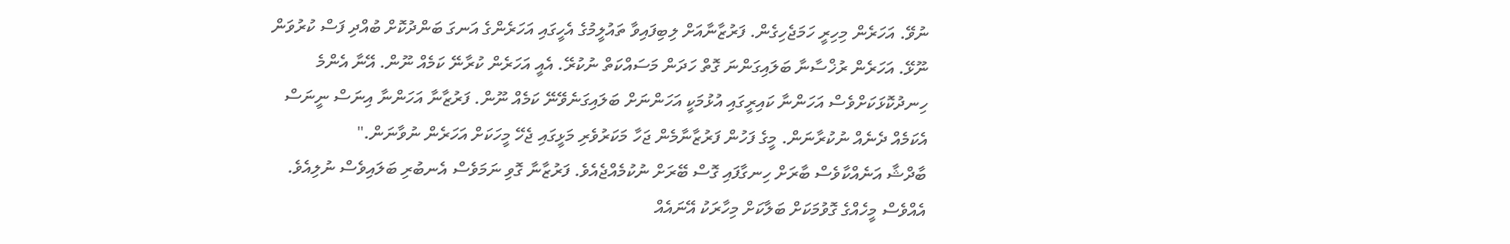ނުވޭ. އަހަރެން މިހިރީ ހަމަޖެހިގެން. ފަރުޒާނާއަށް ލިބިފައިވާ ތައުލީމުގެ އެހީގައި އަހަރެންގެ އަނގަ ބަންދުކޮށް ބުއްދި ފަސް ކުރުވަން ނޫޅޭ. އަހަރެން ރުޚްސާނާ ބަލައިގަންނަ ގޮތް ހަދަން މަސައްކަތް ނުކުރޭ. އެއީ އަހަރެން ކުރާނޭ ކަމެއް ނޫން. އޭނާ އެންމެ ހިނދުކޮޅަކަށްވެސް އަހަންނާ ކައިރީގައި އުޅުމަކީ އަހަންނަށް ބަލައިގަނެވޭނޭ ކަމެއް ނޫން. ފަރުޒާނާ އަހަންނާ އިނަސް ނީނަސް އެކަމެއް ދެނެއް ނުކުރާނަން. މީގެ ފަހުން ފަރުޒާނާމެން ޖަހާ މަކަރުވެރި މަޅީގައި ޖެހޭ މީހަކަށް އަހަރެން ނުވާނަން."
ބާދްޝާ އަނެއްކާވެސް ބާރަށް ހިނގާފައި ގޮސް ބޭރަށް ނުކުމެއްޖެއެވެ. ފަރުޒާނާ ގޮވި ނަމަވެސް އެނބުރި ބަލައިވެސް ނުލިއެވެ. އެއްވެސް މީހެއްގެ ގޮވުމަކަށް ބަލާކަށް މިހާރަކު އޭނައެއް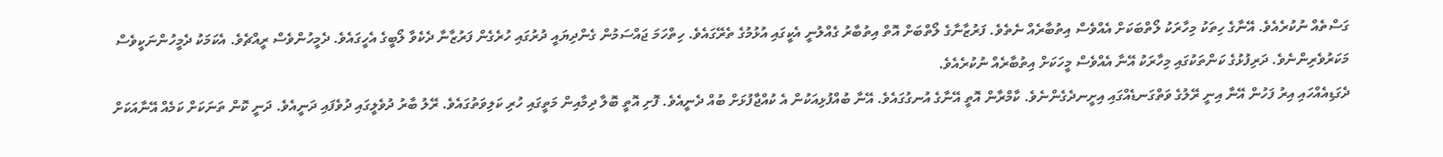ގަސްތެއް ނުކުރެއެވެ. އޭނާގެ ހިތަކު މިހާރަކު ލޯތްބަކަށް އެއްވެސް އިތުބާރެއް ނެތެވެ. ފަރުޒާނާގެ ލޯތްބަށް އޮތް އިތުބާރު ގެއްލުނީ އެކީގައި އުޅުމުގެ ތެރޭގައެވެ. ހިތްހަމަ ޖައްސަމުން ގެންދިޔައީ ދުރުގައި ހުރެގެން ފަރުޒާނާ ދެކެވާ ލޯބީގެ އެހީގައެވެ. ދެމީހުންވެސް ރީއްޗެވެ. އެކަމަކު ދެމީހުންނަކީވެސް މަކަރުވެރިންނެވެ. ދަރިފުޅުގެ ކަންތަކުގައި މިހާރަކު އޭނާ އެއްވެސް މީހަކަށް އިތުބާރެއް ނުކުރެއެވެ.
ދެގަޑިއެއްހައި އިރު ފަހުން އޭނާ އިނީ ރޭލުގެ ވަތްގަނޑެއްގައި އިށީނދެގެންނެވެ. ކާމްރާން އޮތީ އޭނާގެ އުނގުގައެވެ. އޭނާ ބުއްފުޅިއަކުން އެ ކުއްޖާފުޅަށް ބުއް ދެނީއެވެ. ފޮށި އޮތީ ބޮލާ ދިމާއިން މަތީގައި ހުރި ކަލިވަތުގައެވެ. ރޭލު ބާރު ދުވެލީގައި ދުވެފައި ދަނީއެވެ. ދަނީ ކޮން ތަނަކަށް ކަމެއް އޭނާއަކަށް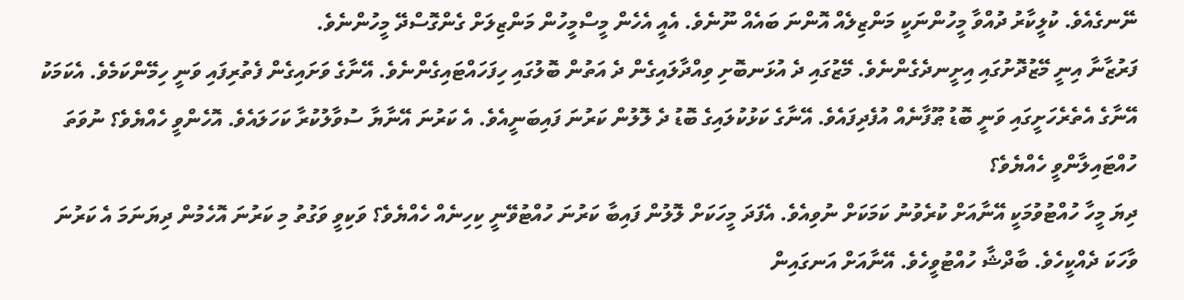ނޭނގެއެވެ. ކުލީކާރު ދުއްވާ މީހުންނަކީ މަންޒިލެއް އޮންނަ ބައެއް ނޫނެވެ. އެއީ އެހެން މީސްމީހުން މަންޒިލަށް ގެންގޮސްދޭ މީހުންނެވެ.
ފަރުޒާނާ އިނީ މޭޒުދޮށުގައި އިށީނދެގެންނެވެ. މޭޒުގައި ދެ އުޅަނބޮށި ވިއްދާލައިގެން ދެ އަތުން ބޮލުގައި ހިފަހައްޓައިގެންނެވެ. އޭނާގެ ވަށައިގެން ފެތުރިފައި ވަނީ ހިމޭންކަމެވެ. އެކަމަކު އޭނާގެ އެތެރެހަށީގައި ވަނީ ބޮޑު ޠޫފާނެއް އުފެދިފައެވެ. އޭނާގެ ކަޅުކުލައިގެ ބޮޑު ދެ ލޮލުން ކަރުނަ ފައިބަނީއެވެ. އެ ކަރުނަ އޭނާޔާ ސުވާލުކުރާ ކަހަލައެވެ. އޮހެންވީ ހެއްޔެވެ؟ ނުވަތަ ހުއްޓައިލާންވީ ހެއްޔެވެ؟
ދިޔަ މީހާ ހުއްޓުވުމަކީ އޭނާއަށް ކުރެވުނު ކަމަކަށް ނުވިއެވެ. އެފަދަ މީހަކަށް ލޮލުން ފައިބާ ކަރުނަ ހުއްޓުވޭނީ ކިހިނެއް ހެއްޔެވެ؟ ވަކިވީ ވަގުތު މި ކަރުނަ އޮހެމުން ދިޔަނަމަ އެ ކަރުނަ ވާހަކަ ދެއްކީހެވެ. ބާދްޝާ ހުއްޓުވީހެވެ. އޭނާއަށް އަނގައިން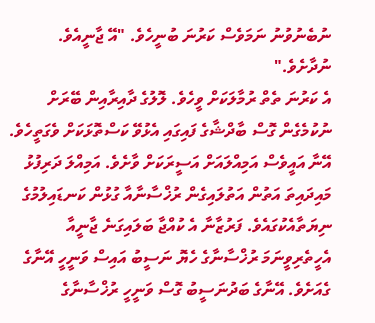ނުބެނުވުނު ނަމަވެސް ކަރުނަ ބުނީހެވެ. "އޭ ޖާނީއެވެ. ނުދާށެވެ."
އެ ކަރުނަ ތެތް ރުމާލަކަށް ވީހެވެ. ލޮލުގެ ދާއިރާއިން ބޭރަށް ނުކުމެގެން ގޮސް ބާދްޝާގެ ފައިގައި އެޅުވޭ ކަސްތޮޅަކަށް ވެގަތީހެވެ. އޭނާ އައީވެސް އަމިއްލައަށް އަސީރަކަށް ވާށެވެ. އަމިއްލަ ދަރިފުޅު މައިދައިތަ އަތުން އަތުލައިގެން ރުޚްސާނާއާ ގުޅުން ކަނޑައިލުމުގެ ނިޔަތާއެކުގައެވެ. ފަރުޒާނާ އެ ކުއްޖާ ބަލައިގަނެ ޖާނީއާ އެހީތެރިވީނަމަ ރުޚްސާނާގެ ހެޔޮ ނަސީބު އައިސް ވަނީހީ އޭނާގެ ގެއަށެވެ. އޭނާގެ ބަދުނަސީބު ގޮސް ވަނީހީ ރުޚްސާނާގެ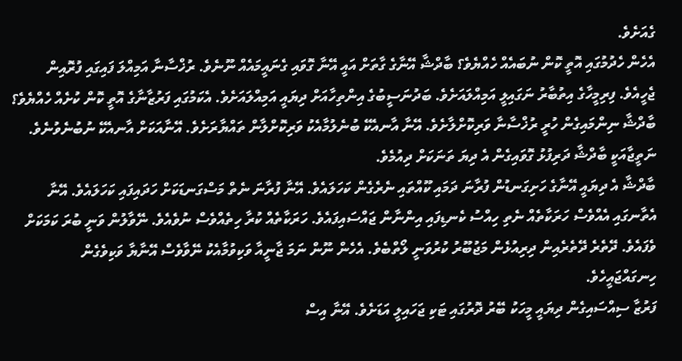ގެއަށެވެ.
އެހެން ހެދުމުގައި އޮތީ ކޮން ނުބައެއް ހެއްޔެވެ؟ ބާދްޝާ އޭނާގެ ގާތަށް އައީ އޭނާ ގޮވައި ގެނައީމައެއް ނޫނެވެ. ރުޚްސާނާ އަމިއްލަ ފައިގައި ފުރޮއިން ޖެހީއެވެ. ފިރިމީހާގެ އިތުބާރު ނަގައިލީ އަމިއްލައަށެވެ. ބަދުނަސީބުގެ އިންތިހާއަށް ދިޔައީ އަމިއްލައަށެވެ. އެކަމުގައި ފަރުޒާނާގެ އޮތީ ކޮން ކުށެއް ހެއްޔެވެ؟ ބާދްޝާ ނިންމައިގެން ހުރީ ރުޚްސާނާ ވަރިކޮށްލާށެވެ. އޭނާ އާނއެކޭ ބުނެލުމާއެކު ވަރިކޮށްލާން ތައްޔާރަށެވެ. އޭނާއަކަށް އާނއެކޭ ނުބުނެވުނެވެ. ނަތީޖާއަކީ ބާދްޝާ ދަރިފުޅު ގޮވައިގެން އެ ދިޔަ ތަނަކަށް ދިއުމެވެ.
ބާދްޝާ އެ ދިޔައީ އޭނާގެ ހަށިގަނޑުން ފުރާނަ ދަމައި ކޫއްތައި ނެރެގެން ކަހަލައެވެ. އޭނާ ފުރާނަ ނެތް މަސްގަނޑަކަށް ހަދައިފައި ކަހަލައެވެ. އޭނާ އެތާނގައި އެއްވެސް ހަރަކާތެއް ނެތި ހިއްސު ކެނޑިފައި އިންނާން ޖައްސައިފައެވެ. ހަރަކާތެއް ކުރާ ހިތެއްވެސް ނުވެއެވެ. ނޭވާލުން ވަނީ ބުރަ ކަމަކަށް ވެފައެވެ. ދޭތެރެ ދޭތެރެއިން ދިރިއުޅެން މަޖުބޫރު ކުރުވަނީ ލޯތްބެވެ. އެހެން ނޫން ނަމަ ޖާނީއާ ވަކިވުމާއެކު ނޭވާވެސް އޭނާޔާ ވަކިވެގެން ހިނގައްޖައީހެވެ.
ފަރުޒާ ސިއްސައިގެން ދިޔައީ މީހަކު ބޭރު ދޮރުގައި ޓަކި ޖަހައިލީ އަޑަށެވެ. އޭނާ އިސް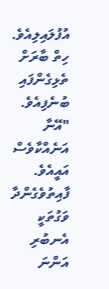އުފުލައިލިއެވެ. ހިތް ބާރަށް ތެޅިގެންފައި ބުނެފިއެވެ. "އޭނާ އަނެއްކާވެސް އައީއެވެ. ފާއިތުވެގެންދާ ވަގުތަކީ އެނބުރި އަންނަ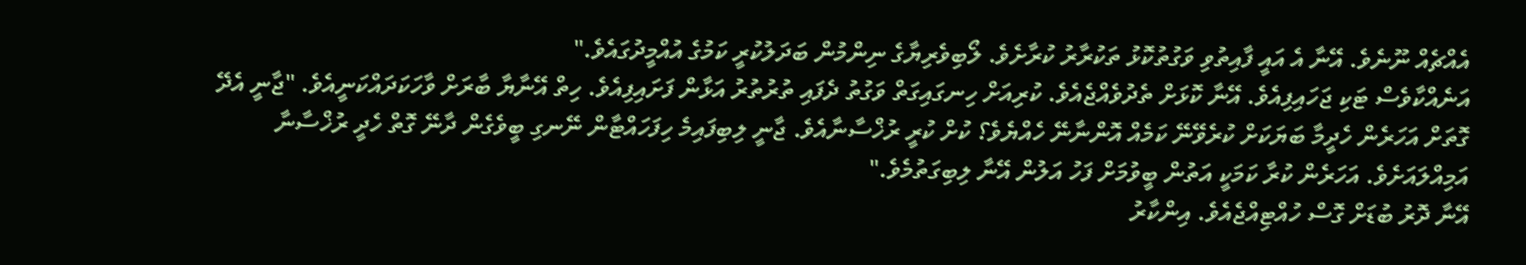އެއްޗެއް ނޫނެވެ. އޭނާ އެ އައީ ފާއިތުވި ވަގުތުކޮޅު ތަކުރާރު ކުރާށެވެ. ލޯބިވެރިޔާގެ ނިންމުން ބަދަލުކުރީ ކަމުގެ އުއްމީދުގައެވެ."
އަނެއްކާވެސް ޓަކި ޖަހައިފިއެވެ. އޭނާ ކޮޅަށް ތެދުވެއްޖެއެވެ. ކުރިއަށް ހިނގައިގަތް ވަގުތު ދެފައި ތުރުތުރު އަޅާން ފަށައިފިއެވެ. ހިތް އޭނާޔާ ބާރަށް ވާހަކަދައްކަނީއެވެ. "ޖާނީ އެދޭ ގޮތަށް އަހަރެން ހެދީމާ ބަޔަކަށް ކުރެވޭނޭ ކަމެއް އޮންނާނޭ ހެއްޔެވެ؟ ކުށް ކުރީ ރުޚްސާނާއެވެ. ޖާނީ ލިބިފައިމެ ހިފަހައްޓާން ނޭނގި ބީވެގެން ދާނޭ ގޮތް ހެދީ ރުޚްސާނާ އަމިއްލައަށެވެ. އަހަރެން ކުރާ ކަމަކީ އަތުން ބީވުމަށް ފަހު އަލުން އޭނާ ލިބިގަތުމެވެ."
އޭނާ ދޮރު ބުޑަށް ގޮސް ހުއްޓިއްޖެއެވެ. އިންކާރު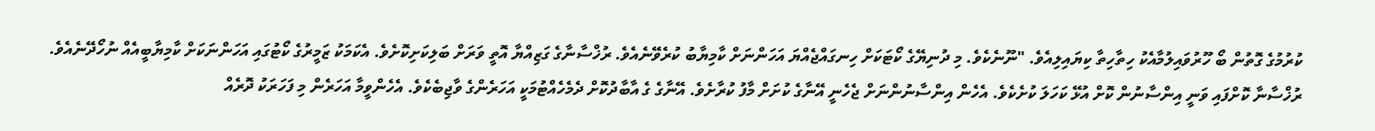ކުރުމުގެ ގޮތުން ބޯ ހޫރުވައިލުމާއެކު ހިތާހިތާ ކިޔައިލިއެވެ. "ނޫނެކެވެ. މި ދުނިޔޭގެ ކޯޓަކަށް ހިނގައްޖެއްޔަ އަހަންނަށް ކާމިޔާބު ކުރެވޭނެއެވެ. ރުޚްސާނާގެ ގަޒިއްޔާ އޮތީ ވަރަށް ބަލިކަށިކޮށެވެ. އެކަމަކު ޒަމީރުގެ ކޯޓުގައި އަހަންނަކަށް ކާމިޔާބީއެއް ނުހޯދޭނެއެވެ. ރުޚްސާނާ ކޮށްފައި ވަނީ އިންސާނުން ކޮށް އުޅޭ ކަހަލަ ކުށެކެވެ. އެހެން އިންސާނުންނަށް ޖެހެނީ އޭނާގެ ކުށަށް މާފު ކުރާށެވެ. އޭނާގެ ގެ އާބާދުކޮށް ދެމެހެއްޓުމަކީ އަހަރެންގެ ވާޖިބެކެވެ. އެހެންވީމާ އަހަރެން މި ފަހަރަކު ދޮރެއް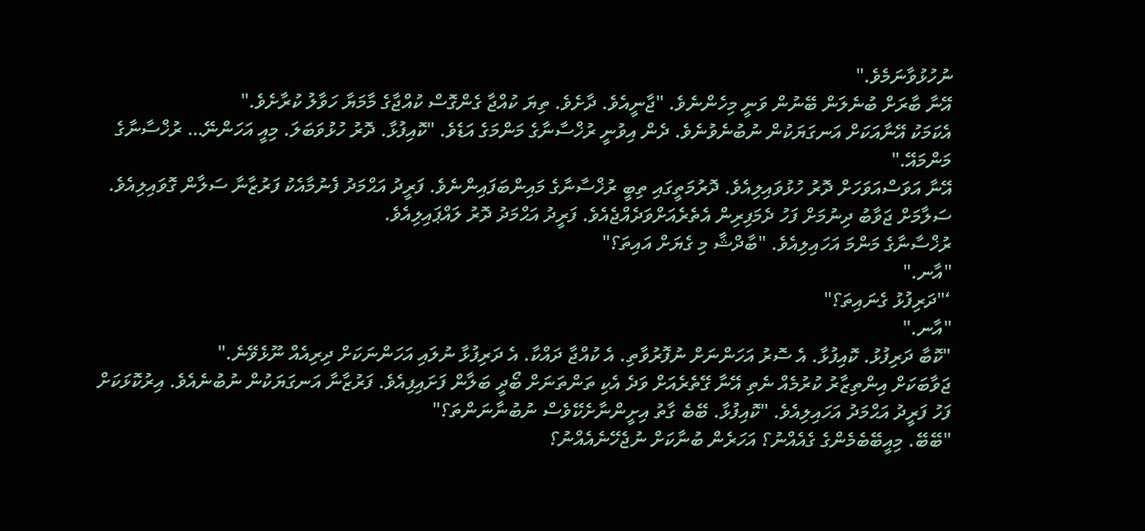ނުހުޅުވާނަމެވެ."
އޭނާ ބާރަށް ބުނެލަން ބޭނުން ވަނީ މިހެންނެވެ. "ޖާނީއެވެ. ދާށެވެ. ތިޔަ ކުއްޖާ ގެންގޮސް ކުއްޖާގެ މާމަޔާ ހަވާލު ކުރާށެވެ."
އެކަމަކު އޭނާއަކަށް އަނގަޔަކުން ނުބުނެވުނެވެ. ދެން އިވުނީ ރުޚްސާނާގެ މަންމަގެ އަޑެވެ. "ކޮއިފުޅާ. ދޮރު ހުޅުވަބަލަ. މިއީ އަހަންނޭ… ރުޚްސާނާގެ މަންމައޭ."
އޭނާ އަވަސްއަވަހަށް ދޮރު ހުޅުވައިލިއެވެ. ދޮރުމަތީގައި ތިބީ ރުޚްސާނާގެ މައިންބަފައިންނެވެ. ފަރީދު އަޙްމަދު ފެނުމާއެކު ފަރުޒާނާ ސަލާން ގޮވައިލިއެވެ. ސަލާމަށް ޖަވާބު ދިނުމަށް ފަހު ދެމަފިރިން އެތެރެއަށްވަދެއްޖެއެވެ. ފަރީދު އަޙްމަދު ދޮރު ލައްޕައިލިއެވެ.
ރުޚްސާނާގެ މަންމަ އަހައިލިއެވެ. "ބާދްޝާ މި ގެޔަށް އައިތަ؟"
"އާނ."
‘"ދަރިފުޅު ގެނައިތަ؟"
"އާނ."
"ކޮބާ ދަރިފުޅު. ކޮއިފުޅާ. އެ ސޮރު އަހަންނަށް ނުފޮރުވާތި. އެ ކުއްޖާ ދައްކާ. އެ ދަރިފުޅާ ނުލައި އަހަންނަކަށް ދިރިއެއް ނޫޅެވޭނެ."
ޖަވާބަކަށް އިންތިޒާރު ކުރުމެއް ނެތި އޭނާ ގޭތެރެއަށް ވަދެ އެކި ތަންތަނަށް ބޯދީ ބަލާން ފަށައިފިއެވެ. ފަރުޒާނާ އަނގަޔަކުން ނުބުނެއެވެ. އިރުކޮޅަކަށް ފަހު ފަރީދު އަޙްމަދު އަހައިލިއެވެ. "ކޮއިފުޅާ. ބޭބެ ގާތު އިށީންނާށެކޭވެސް ނުބުނާނަންތަ؟"
"ބޭބޭ. މިއީބޭބެމެންގެ ގެއެއްނު؟ އަހަރެން ބުނާކަށް ނުޖެހޭނެއެއްނު؟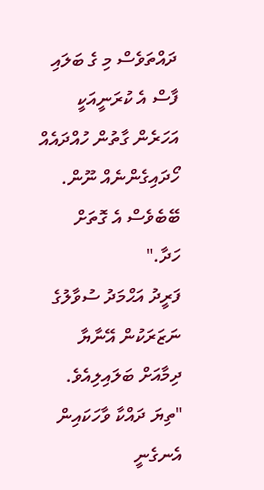ދައްތަވެސް މި ގެ ބަލައި ފާސް އެ ކުރަނީއަކީ އަހަރެން ގާތުން ހުއްދައެއް ހޯދައިގެންނެއް ނޫން. ބޭބެވެސް އެ ގޮތަށް ހަދާ."
ފަރީދު އަޙްމަދު ސުވާލުގެ ނަޒަރަކުން އޭނާޔާ ދިމާއަށް ބަލައިލިއެވެ. "ތިޔަ ދައްކާ ވާހަކައިން އެނގެނީ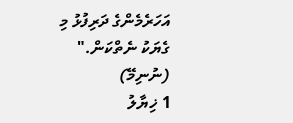އަހަރެމެންގެ ދަރިފުޅު މި ގެޔަކު ނެތްކަން."
(ނުނިމޭ)
1 ޚިޔާލު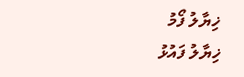ޚިޔާލު ފޯމު
ޚިޔާލު ފައުޅު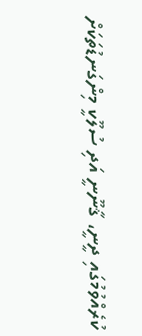ކުރެއްވުމުގައި ދީނީ، ޤާނޫނީ އަދި ސުލޫކީ މިންގަނޑުތަކަށް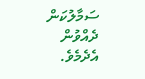ސަމާލުކަން ދެއްވުން އެދެމެވެ.